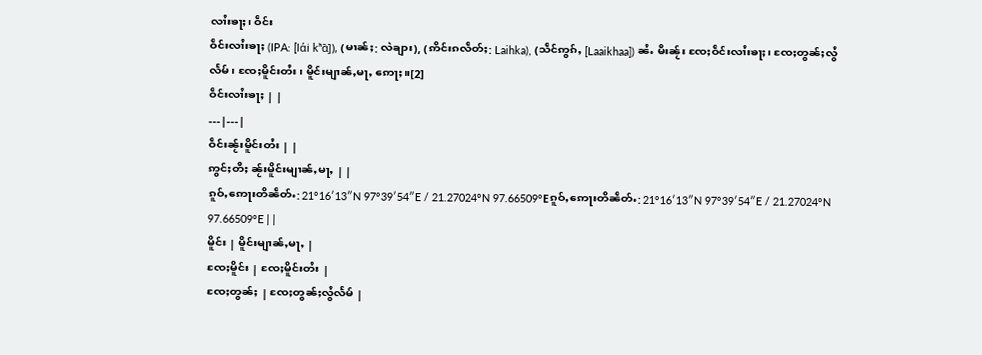လၢႆးၶႃႈ၊ ဝဵင်း
ဝဵင်းလၢႆးၶႃႈ (IPA: [lɑ́i kʰɑ᷆]), (မၢၼ်ႈ: လဲချား), (ဢိင်းၵလဵတ်ႈ: Laihka), (သဵင်ဢွၵ်ႇ [Laaikhaa]) ၼႆႉ မီးၼႂ်း ၸႄႈဝဵင်းလၢႆးၶႃႈ၊ ၸႄႈတွၼ်ႈလွႆလႅမ်၊ ၸႄႈမိူင်းတႆး၊ မိူင်းမျၢၼ်ႇမႃႇ ဢေႃႈ။[2]
ဝဵင်းလၢႆးၶႃႈ | |
---|---|
ဝဵင်းၼႂ်းမိူင်းတႆး | |
ဢွင်ႈတီႈ ၼႂ်းမိူင်းမျၢၼ်ႇမႃႇ | |
ၵူဝ်ႇဢေႃးတိၼဵတ်ႉ: 21°16′13″N 97°39′54″E / 21.27024°N 97.66509°Eၵူဝ်ႇဢေႃးတိၼဵတ်ႉ: 21°16′13″N 97°39′54″E / 21.27024°N 97.66509°E | |
မိူင်း | မိူင်းမျၢၼ်ႇမႃႇ |
ၸႄႈမိူင်း | ၸႄႈမိူင်းတႆး |
ၸႄႈတွၼ်ႈ | ၸႄႈတွၼ်ႈလွႆလႅမ် |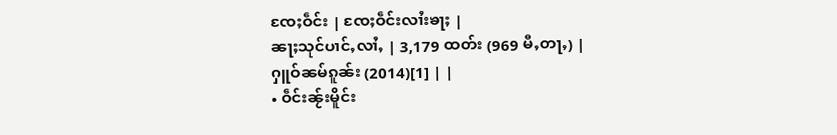ၸႄႈဝဵင်း | ၸႄႈဝဵင်းလၢႆးၶႃႈ |
ၼႃႈသုင်ပၢင်ႇလၢႆႇ | 3,179 ထတ်း (969 မီႇတႃႇ) |
ႁူဝ်ၼမ်ၵူၼ်း (2014)[1] | |
• ဝဵင်းၼႂ်းမိူင်း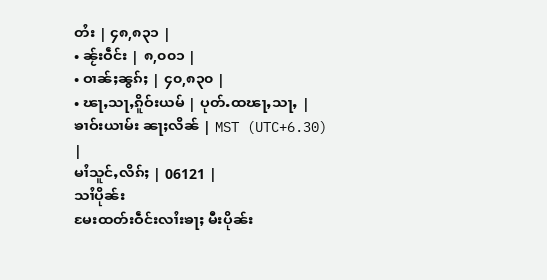တႆး | ၄၈,၈၃၁ |
• ၼႂ်းဝဵင်း | ၈,၀၀၁ |
• ဝၢၼ်ႈၼွၵ်ႈ | ၄၀,၈၃၀ |
• ၽႃႇသႃႇၵိူဝ်းယမ် | ပုတ်ႉထၽႃႇသႃႇ |
ၶၢဝ်းယၢမ်း ၼႃႈလိၼ် | MST (UTC+6.30) |
မၢႆသူင်ႇလိၵ်ႈ | 06121 |
သၢႆပိုၼ်း
မႄးထတ်းဝဵင်းလၢႆးၶႃႈ မီးပိုၼ်း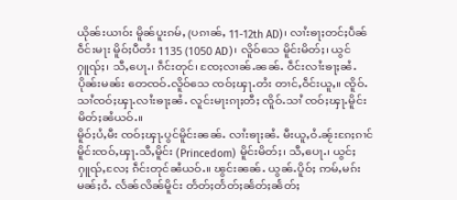ယိုၼ်းယၢဝ်း မိူၼ်ပူးၵမ်ႇ (ပၵၢၼ်ႇ 11-12th AD)၊ လၢႆးၶႃႈတင်ႈပဵၼ်ဝဵင်းမႃး မိူဝ်ႈပီတႆး 1135 (1050 AD)၊ လိူဝ်သေ မိူင်းမိတ်ႈ၊ ယွင်ႁူၺ်ႈ၊ သီႇပေႃႉ၊ ၵဵင်းတုင်၊ ၸႄႈလၢၼ်ႉၼၼ်ႉ ဝဵင်းလၢႆးၶႃႈၼႆႉ ပိုၼ်းမၼ်း တေၸဝ်ႉလိူဝ်သေ ၸဝ်ႈၾႃႉတႆး တၢင်ႇဝဵင်းယူႇ။ ၸိူဝ်ႉသၢႆၸဝ်ႈၾႃႉလၢႆးၶႃႈၼႆႉ လူင်းမႃးၵႃႈတီႈ ၸိူဝ်ႉသၢႆ ၸဝ်ႈၾႃႉမိူင်းမိတ်ႈၼႆယဝ်ႉ။
မိူဝ်ႈပႆႇမီး ၸဝ်ႈၾႃႉပွင်မိူင်းၼၼ်ႉ လၢႆးၶႃႈၼႆႉ မီးယူႇဝႆႉၼႂ်းၵႄႈၵၢင် မိူင်းၸဝ်ႇၾႃႉသီႇမိူင်း (Princedom) မိူင်းမိတ်ႈ၊ သီႇပေႃႉ၊ ယွင်ႈႁူၺ်ႇလႄႈ ၵဵင်းတုင်ၼႆယဝ်ႉ။ ၽွင်းၼၼ်ႉ ယွၼ်ႉပိူဝ်ႈ ဢမ်ႇမၵ်းမၼ်ႈဝႆႉ လႅၼ်လိၼ်မိူင်း တႅတ်ႈတႅတ်ႈၼႅတ်ႈၼႅတ်ႈ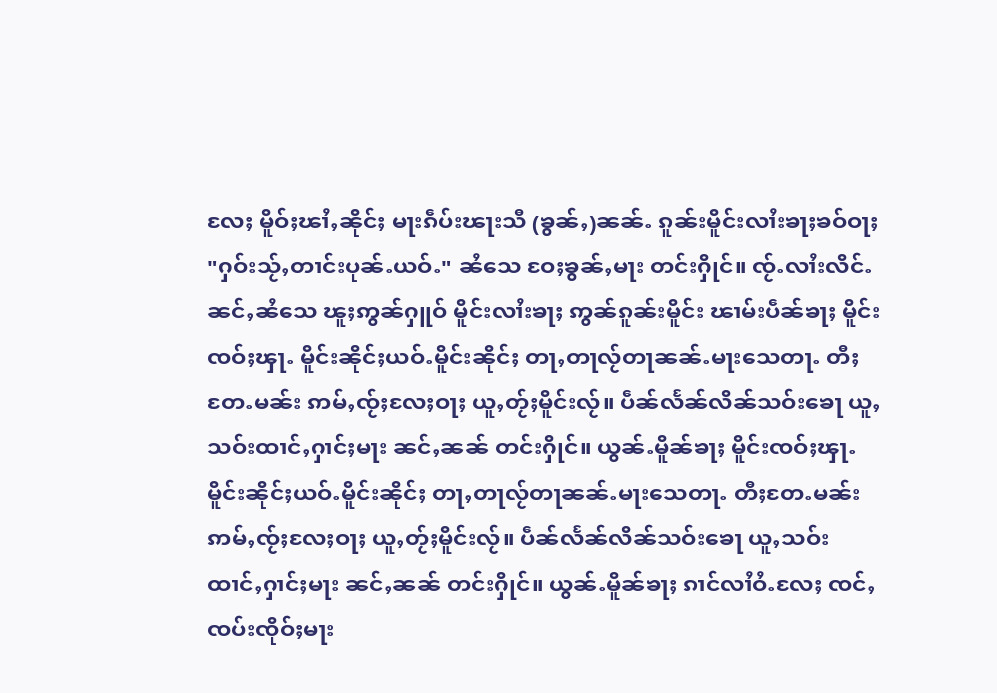လႄႈ မိူဝ်ႈၽၢႆႇၼိုင်ႈ မႃးၵဵပ်းၽႃးသီ (ၶွၼ်ႇ)ၼၼ်ႉ ၵူၼ်းမိူင်းလၢႆးၶႃႈၶဝ်ဝႃႈ "ႁဝ်းသႂ်ႇတၢင်းပုၼ်ႉယဝ်ႉ" ၼႆသေ ဝႄႈၶွၼ်ႇမႃး တင်းႁိုင်။ ၸႂ်ႉလၢႆးလိင်ႉၼင်ႇၼႆသေ ၽူႈဢွၼ်ႁူဝ် မိူင်းလၢႆးၶႃႈ ဢွၼ်ၵူၼ်းမိူင်း ၽၢမ်းပဵၼ်ၶႃႈ မိူင်းၸဝ်ႈၾႃႉ မိူင်းၼိုင်ႈယဝ်ႉမိူင်းၼိုင်ႈ တႃႇတႃလႂ်တႃၼၼ်ႉမႃးသေတႃႉ တီႈတႄႉမၼ်း ဢမ်ႇၸႂ်ႈလႄႈဝႃႈ ယူႇတႂ်ႈမိူင်းလႂ်။ ပဵၼ်လႅၼ်လိၼ်သဝ်းၶေႃ ယူႇသဝ်းထၢင်ႇႁၢင်ႈမႃး ၼင်ႇၼၼ် တင်းႁိုင်။ ယွၼ်ႉမိူၼ်ၶႃႈ မိူင်းၸဝ်ႈၾႃႉ မိူင်းၼိုင်ႈယဝ်ႉမိူင်းၼိုင်ႈ တႃႇတႃလႂ်တႃၼၼ်ႉမႃးသေတႃႉ တီႈတႄႉမၼ်း ဢမ်ႇၸႂ်ႈလႄႈဝႃႈ ယူႇတႂ်ႈမိူင်းလႂ်။ ပဵၼ်လႅၼ်လိၼ်သဝ်းၶေႃ ယူႇသဝ်းထၢင်ႇႁၢင်ႈမႃး ၼင်ႇၼၼ် တင်းႁိုင်။ ယွၼ်ႉမိူၼ်ၶႃႈ ၵၢင်လၢႆဝႆႉလႄႈ ၸင်ႇၸပ်းၸိုဝ်ႈမႃး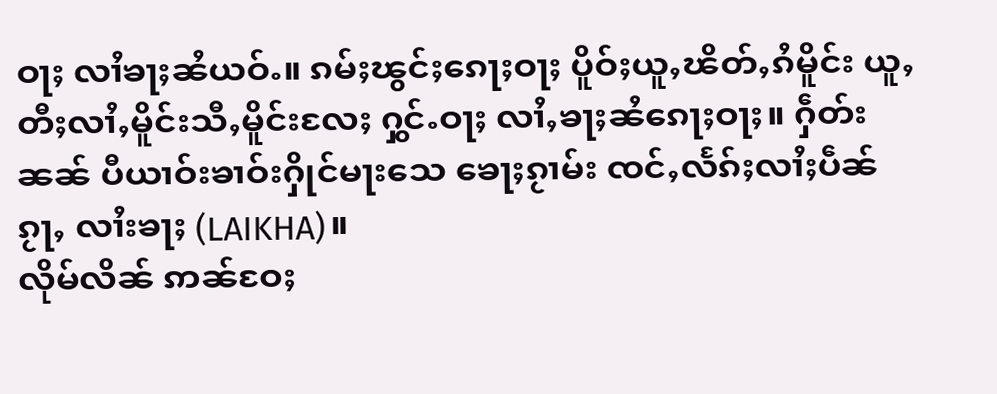ဝႃႈ လၢႆၶႃႈၼႆယဝ်ႉ။ ၵမ်ႈၽွင်ႈၵေႃႈဝႃႈ ပိူဝ်ႈယူႇၽိတ်ႇၵႆမိူင်း ယူႇတီႈလၢႆႇမိူင်းသီႇမိူင်းလႄႈ ႁွင်ႉဝႃႈ လၢႆႇၶႃႈၼႆၵေႃႈဝႃႈ။ ႁဵတ်းၼၼ် ပီယၢဝ်းၶၢဝ်းႁိုင်မႃးသေ ၶေႃႈၵႂၢမ်း ၸင်ႇလႅၵ်ႈလၢႆႈပဵၼ်ၵႂႃႇ လၢႆးၶႃႈ (LAIKHA)။
လိုမ်လိၼ် ဢၼ်ဝႄႈ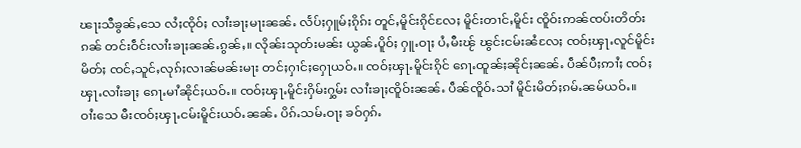ၽႃးသီၶွၼ်ႇသေ လႆႈၸိုဝ်ႈ လၢႆးၶႃႈမႃးၼၼ်ႉ လႅပ်ႈႁူမ်ႈၵိုၵ်း တူင်ႇမိူင်းၵိုင်လႄႈ မိူင်းတၢင်ႇမိူင်း ၸိူဝ်းဢၼ်ၸပ်းတိတ်းၵၼ် တင်းဝဵင်းလၢႆးၶႃႈၼၼ်ႉၵွၼ်ႇ။ လိုၼ်းသုတ်းမၼ်း ယွၼ်ႉပိူဝ်ႈ ႁူႉဝႃႈ ပႆႇမီးၽႂ် ၽွင်းငမ်းၼႆလႄႈ ၸဝ်ႈၾႃႉလူင်မိူင်းမိတ်ႈ ၸင်ႇသူင်ႇလုၵ်ႈလၢၼ်မၼ်းမႃး တင်ႈႁၢင်ႈႁေႃယဝ်ႉ။ ၸဝ်ႈၾႃႉမိူင်းၵိုင် ၵေႃႉထူၼ်ႈၼိုင်ႈၼၼ်ႉ ပဵၼ်ပီႈဢၢႆႈ ၸဝ်ႈၾႃႉလၢႆးၶႃႈ ၵေႃႉမၢႆၼိုင်ႈယဝ်ႉ။ ၸဝ်ႈၾႃႉမိူင်းႁိမ်းႁွမ်း လၢႆးၶႃႈၸိူဝ်းၼၼ်ႉ ပဵၼ်ၸိူဝ်ႉသၢႆ မိူင်းမိတ်ႈၵမ်ႉၼမ်ယဝ်ႉ။
ဝၢႆးသေ မီးၸဝ်ႈၾႃႉငမ်းမိူင်းယဝ်ႉၼၼ်ႉ ပိၵ်ႉသမ်ႉဝႃႈ ၶဝ်ႁၵ်ႉ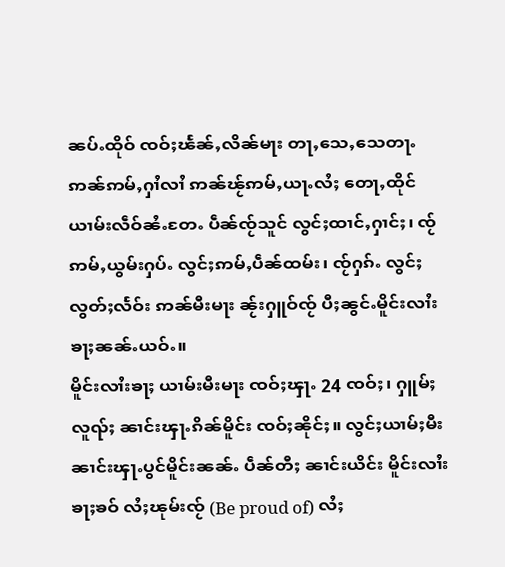ၼပ်ႉထိုဝ် ၸဝ်ႈၽႅၼ်ႇလိၼ်မႃး တႃႇသေႇသေတႃႉ ဢၼ်ဢမ်ႇႁၢႆလၢႆ ဢၼ်ၽႂ်ဢမ်ႇယႃႉလႆႈ တေႃႇထိုင် ယၢမ်းလဵဝ်ၼႆႉတႄႉ ပဵၼ်ၸႂ်သူင် လွင်ႈထၢင်ႇႁၢင်ႈ၊ ၸႂ်ဢမ်ႇယွမ်းႁပ်ႉ လွင်ႈဢမ်ႇပဵၼ်ထမ်း၊ ၸႂ်ႁၵ်ႉ လွင်ႈလွတ်ႈလႅဝ်း ဢၼ်မီးမႃး ၼႂ်းႁူဝ်ၸႂ် ပီႈၼွင်ႉမိူင်းလၢႆးၶႃႈၼၼ်ႉယဝ်ႉ။
မိူင်းလၢႆးၶႃႈ ယၢမ်းမီးမႃး ၸဝ်ႈၾႃႉ 24 ၸဝ်ႈ၊ ႁူမ်ႈလူၺ်ႈ ၼၢင်းၾႃႉၵိၼ်မိူင်း ၸဝ်ႈၼိုင်ႈ။ လွင်ႈယၢမ်ႈမီး ၼၢင်းၾႃႉပွင်မိူင်းၼၼ်ႉ ပဵၼ်တီႈ ၼၢင်းယိင်း မိူင်းလၢႆးၶႃႈၶဝ် လႆႈၽုမ်းၸႂ် (Be proud of) လႆႈ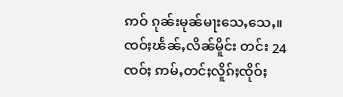ဢဝ် ၵုၼ်းမုၼ်မႃးသေႇသေႇ။ ၸဝ်ႈၽႅၼ်ႇလိၼ်မိူင်း တင်း 24 ၸဝ်ႈ ဢမ်ႇတင်ႈလိူၵ်ႈၸိုဝ်ႈ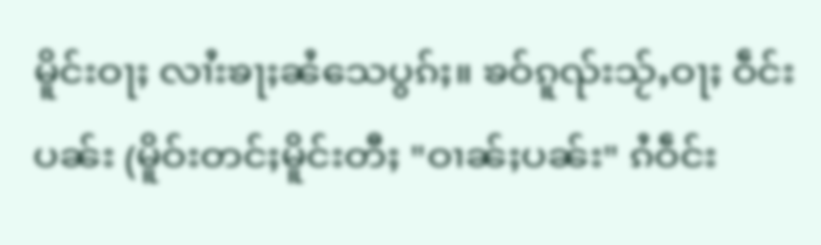မိူင်းဝႃႈ လၢႆးၶႃႈၼႆသေပွၵ်ႈ။ ၶဝ်ၵူၺ်းသႂ်ႇဝႃႈ ဝဵင်းပၼ်း (မိူဝ်းတင်ႈမိူင်းတီႈ "ဝၢၼ်ႈပၼ်း" ၵႆဝဵင်း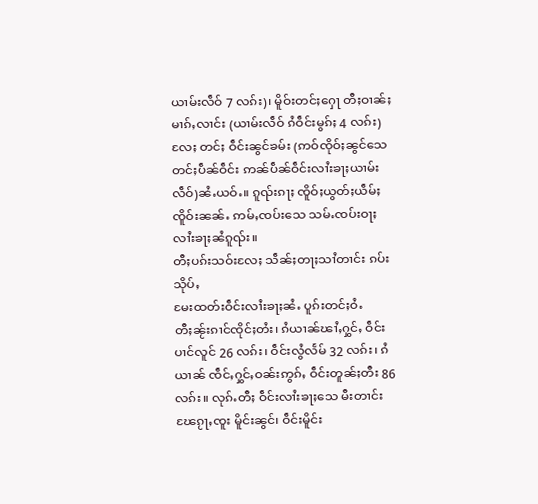ယၢမ်းလဵဝ် 7 လၵ်း)၊ မိူဝ်းတင်ႈႁေႃ တီႈဝၢၼ်ႈမၢၵ်ႇလၢင်း (ယၢမ်းလဵဝ် ၵႆဝဵင်းမွၵ်ႈ 4 လၵ်း) လႄႈ တင်ႈ ဝဵင်းၼွင်ၶမ်း (ဢဝ်ၸိုဝ်ႈၼွင်သေ တင်ႈပဵၼ်ဝဵင်း ဢၼ်ပဵၼ်ဝဵင်းလၢႆးၶႃႈယၢမ်းလဵဝ်)ၼႆႉယဝ်ႉ။ ၵူၺ်းၵႃႈ ၸိူဝ်ႈယွတ်ႈယဵမ်ႈၸိူဝ်းၼၼ်ႉ ဢမ်ႇၸပ်းသေ သမ်ႉၸပ်းဝႃႈ လၢႆးၶႃႈၼႆၵူၺ်း။
တီႈပၵ်းသဝ်းလႄႈ သဵၼ်ႈတႃႈသၢႆတၢင်း ၵပ်းသိုပ်ႇ
မႄးထတ်းဝဵင်းလၢႆးၶႃႈၼႆႉ ပူၵ်းတင်ႈဝႆႉ တီႈၼႂ်းၵၢင်ၸိုင်ႈတႆး၊ ၵႆယၢၼ်ၽၢႆႇႁွင်ႇ ဝဵင်းပၢင်လူင် 26 လၵ်း၊ ဝဵင်းလွႆလႅမ် 32 လၵ်း၊ ၵႆယၢၼ် ၸဵင်ႇႁွင်ႇဝၼ်းဢွၵ်ႇ ဝဵင်းတူၼ်ႈတီး 86 လၵ်း။ လုၵ်ႉတီႈ ဝဵင်းလၢႆးၶႃႈသေ မီးတၢင်းၽႄၵႂႃႇၸူး မိူင်းၼွင်၊ ဝဵင်းမိူင်း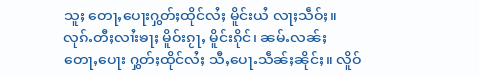သူႈ တေႃႇပေႃးႁွတ်ႈထိုင်လႆႈ မိူင်းယႆ လႃႈသဵဝ်ႈ။ လုၵ်ႉတီႈလၢႆးၶႃႈ မိူဝ်းၵႂႃႇ မိူင်းၵိုင်၊ ၼမ်ႉလၼ်ႈ တေႃႇပေႃး ႁွတ်ႈထိုင်လႆႈ သီႇပေႃႉသဵၼ်ႈၼိုင်ႈ။ လိူဝ်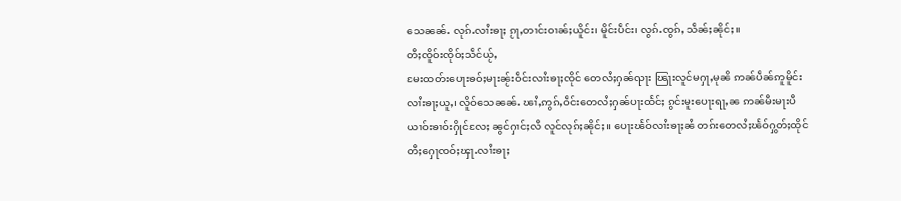သေၼၼ်ႉ လုၵ်ႉလၢႆးၶႃႈ ၵႂႃႇတၢင်းဝၢၼ်ႈယိူင်း၊ မိူင်းပဵင်း၊ လွၵ်ႉၸွၵ်ႇ သဵၼ်ႈၼိုင်ႈ။
တီႈၸိူဝ်းၸိုဝ်ႈသဵင်ယႂ်ႇ
မႄးထတ်းပေႃးၶဝ်ႈမႃးၼႂ်းဝဵင်းလၢႆးၶႃႈၸိုင် တေလႆႈႁၼ်ၺႃး ၽြႃးလူင်မႁႃႇမုၼိ ဢၼ်ပဵၼ်ဢူမိူင်းလၢႆးၶႃႈယူႇ၊ လိူဝ်သေၼၼ်ႉ ၽၢႆႇဢွၵ်ႇဝဵင်းတေလႆႈႁၼ်ပႃးထႅင်ႈ ၵွင်းမူးပေႃးရႃႇၼ ဢၼ်မီးမႃးပီယၢဝ်းၶၢဝ်းႁိုင်လႄႈ ၼွင်ႁၢင်ႈလီ လူင်လုၵ်ႈၼိုင်ႈ။ ပေႃးၽႅဝ်လၢႆးၶႃႈၼႆ တၵ်းတေလႆႈၽႅဝ်ႁွတ်ႈထိုင် တီႈႁေႃၸဝ်ႈၾႃႉလၢႆးၶႃႈ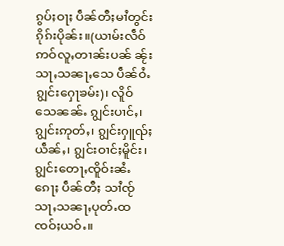ၵွပ်ႈဝႃႈ ပဵၼ်တီႈမၢႆတွင်း ၵိုၵ်းပိုၼ်း။(ယၢမ်းလဵဝ် ဢဝ်လူႇတၢၼ်းပၼ် ၼႂ်းသႃႇသၼႃႇသေ ပဵၼ်ဝႆႉ ၵျွင်းႁေႃၶမ်း)၊ လိူဝ်သေၼၼ်ႉ ၵျွင်းပၢင်ႇ၊ ၵျွင်းဢုတ်ႇ၊ ၵျွင်းႁူၺ်ႈယဵၼ်ႇ၊ ၵျွင်းဝၢင်ႈမိူင်း၊ ၵျွင်းတေႃႇၸိူဝ်းၼႆႉၵေႃႈ ပဵၼ်တီႈ သၢႆၸႂ်သႃႇသၼႃႇပုတ်ႉထၸဝ်ႈယဝ်ႉ။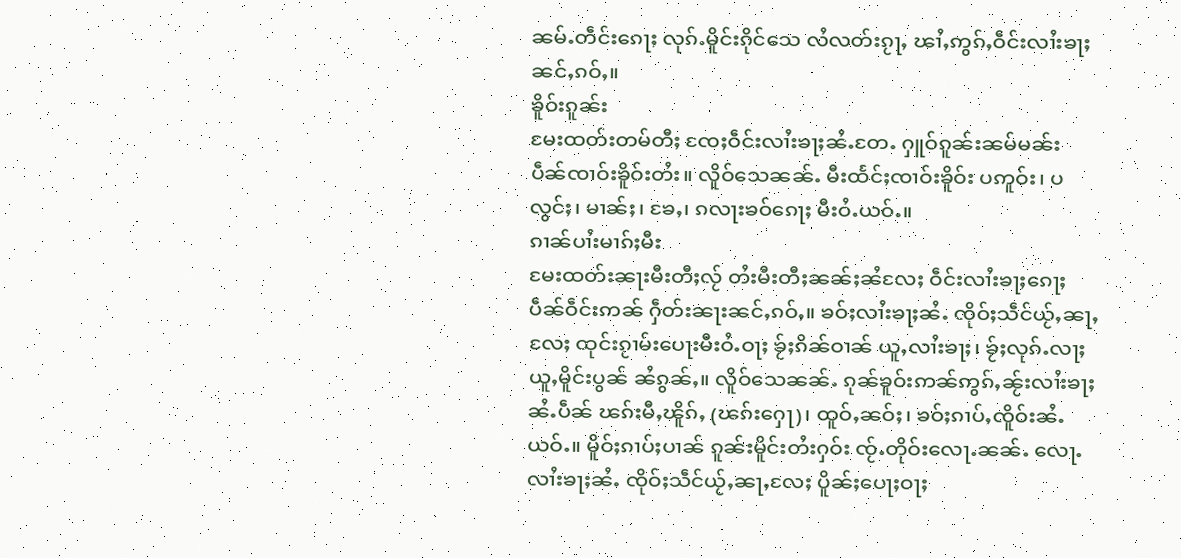ၼမ်ႉတဵင်းၵေႃႈ လုၵ်ႉမိူင်းၵိုင်သေ လႆလတ်းၵႂႃႇ ၽၢႆႇဢွၵ်ႇဝဵင်းလၢႆးၶႃႈၼင်ႇၵဝ်ႇ။
ၶိူဝ်းၵူၼ်း
မႄးထတ်းတမ်တီႈ ၸႄႈဝဵင်းလၢႆးၶႃႈၼႆႉတႄႉ ႁူဝ်ၵူၼ်းၼမ်မၼ်း ပဵၼ်ၸၢဝ်းၶိူဝ်းတႆး။ လိူဝ်သေၼၼ်ႉ မီးထႅင်ႈၸၢဝ်းၶိူဝ်း ပဢူဝ်း၊ ပလွင်ႈ၊ မၢၼ်ႈ၊ ၶႄႇ၊ ၵလႃးၶဝ်ၵေႃႈ မီးဝႆႉယဝ်ႉ။
ၵၢၼ်ပၢႆးမၢၵ်ႈမီး
မႄးထတ်းၼႃးမီးတီႈလႂ် တႆးမီးတီႈၼၼ်ႈၼႆလႄႈ ဝဵင်းလၢႆးၶႃႈၵေႃႈ ပဵၼ်ဝဵင်းဢၼ် ႁဵတ်းၼႃးၼင်ႇၵဝ်ႇ။ ၶဝ်ႈလၢႆးၶႃႈၼႆႉ ၸိုဝ်ႈသဵင်ယႂ်ႇၼႃႇလႄႈ ထုင်းၵႂၢမ်းပေႃးမီးဝႆႉဝႃႈ ၶႂ်ႈၵိၼ်ဝၢၼ် ယူႇလၢႆးၶႃႈ၊ ၶႂ်ႈလုၵ်ႉလႃႈ ယူႇမိူင်းပွၼ် ၼႆၵွၼ်ႇ။ လိူဝ်သေၼၼ်ႉ ၵုၼ်ၶူဝ်းဢၼ်ဢွၵ်ႇၼႂ်းလၢႆးၶႃႈၼႆႉပဵၼ် ၽၵ်းမီႇၽိူၵ်ႇ (ၽၵ်းႁေႃ)၊ ထူဝ်ႇၼဝ်ႈ၊ ၶဝ်ႈၵၢပ်ႇၸိူဝ်းၼႆႉယဝ်ႉ။ မိူဝ်ႈၵၢပ်ႈပၢၼ် ၵူၼ်းမိူင်းတႆးႁဝ်း ၸႂ်ႉတိုဝ်းလေႃႉၼၼ်ႉ လေႃႉလၢႆးၶႃႈၼႆႉ ၸိုဝ်ႈသဵင်ယႂ်ႇၼႃႇလႄႈ ပိူၼ်ႈပေႃႈဝႃႈ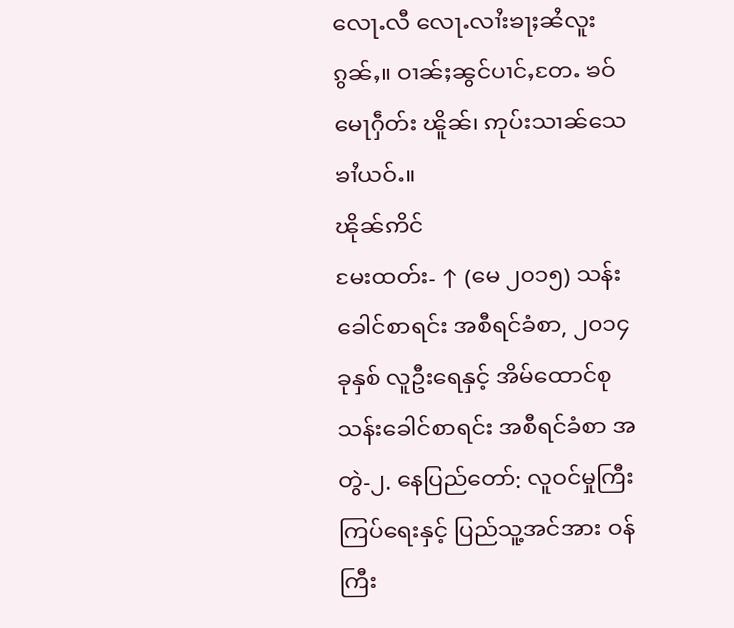လေႃႉလီ လေႃႉလၢႆးၶႃႈၼႆလူးၵွၼ်ႇ။ ဝၢၼ်ႈၼွင်ပၢင်ႇတႄႉ ၶဝ်မေႃႁဵတ်း ၽိူၼ်၊ ဢုပ်းသၢၼ်သေ ၶၢႆယဝ်ႉ။
ၽိုၼ်ဢိင်
မႄးထတ်း- ↑ (မေ ၂၀၁၅) သန်းခေါင်စာရင်း အစီရင်ခံစာ, ၂၀၁၄ ခုနှစ် လူဦးရေနှင့် အိမ်ထောင်စု သန်းခေါင်စာရင်း အစီရင်ခံစာ အတွဲ-၂. နေပြည်တော်: လူဝင်မှုကြီးကြပ်ရေးနှင့် ပြည်သူ့အင်အား ဝန်ကြီး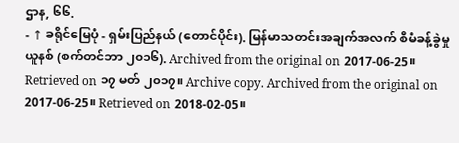ဌာန, ၆၆.
- ↑ ခရိုင်မြေပုံ - ရှမ်းပြည်နယ် (တောင်ပိုင်း). မြန်မာသတင်းအချက်အလက် စီမံခန့်ခွဲမှုယူနစ် (စက်တင်ဘာ ၂၀၁၆). Archived from the original on 2017-06-25။ Retrieved on ၁၇ မတ် ၂၀၁၇။ Archive copy. Archived from the original on 2017-06-25။ Retrieved on 2018-02-05။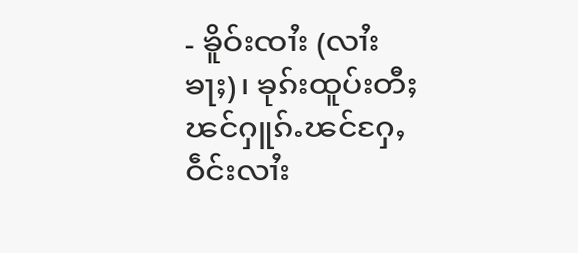- ၶိူဝ်းၸၢႆး (လၢႆးၶႃႈ)၊ ၶုၵ်းထူပ်းတီႈၽင်ႁူၵ်ႉၽင်ႁႄႇ ဝဵင်းလၢႆး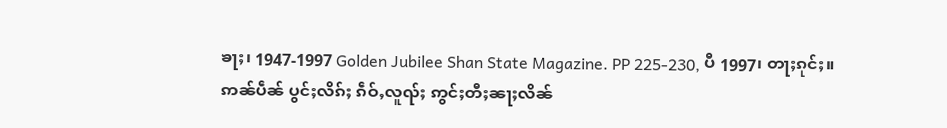ၶႃႈ၊ 1947-1997 Golden Jubilee Shan State Magazine. PP 225-230, ပီ 1997၊ တႃႈၵုင်ႈ။
ဢၼ်ပဵၼ် ပွင်ႈလိၵ်ႈ ၵဵဝ်ႇလူၺ်ႈ ဢွင်ႈတီႈၼႃႈလိၼ်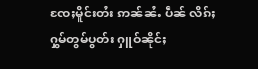ၸႄႈမိူင်းတႆး ဢၼ်ၼႆႉ ပဵၼ် လိၵ်ႈႁွမ်တွမ်ပွတ်း ႁူဝ်ၼိုင်ႈ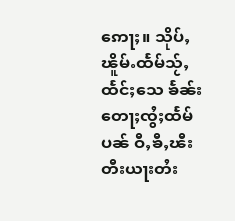ဢေႃႈ။ သိုပ်ႇၽိူမ်ႉထႅမ်သႂ်ႇထႅင်ႈသေ ၶႅၼ်းတေႃႈၸွႆႈထႅမ်ပၼ် ဝီႇၶီႇၽီးတီးယႃးတႆး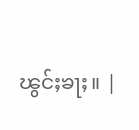ၽွင်ႈၶႃႈ။ |